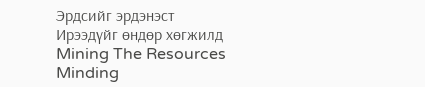Эрдсийг эрдэнэст
Ирээдүйг өндөр хөгжилд
Mining The Resources
Minding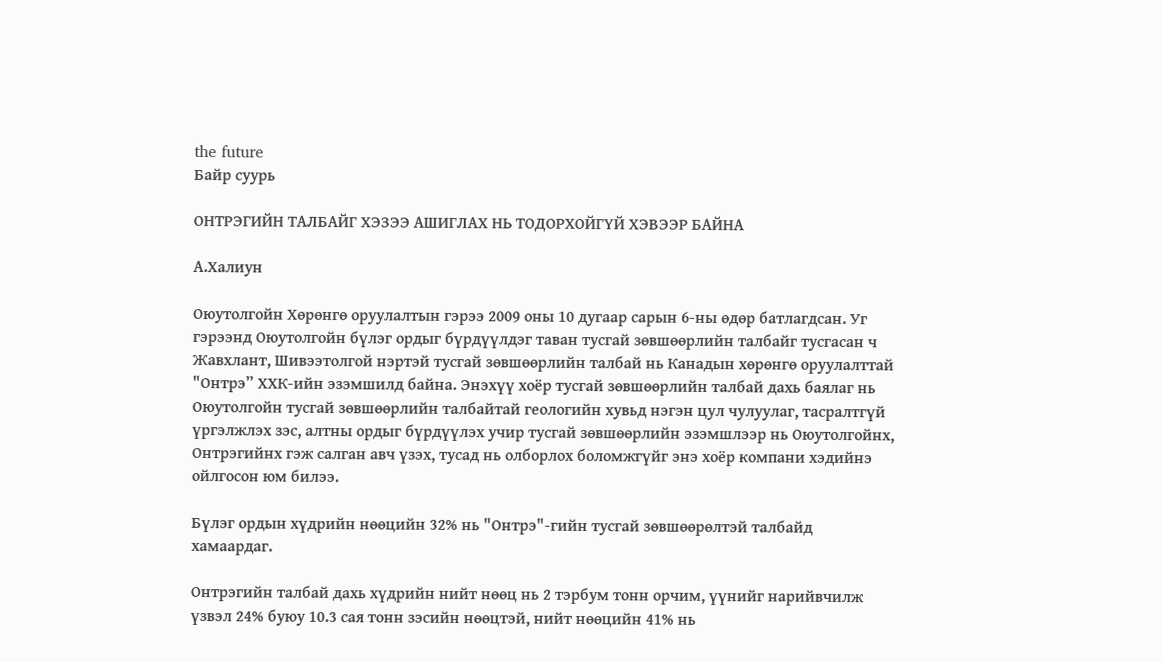the future
Байр суурь

ОНТРЭГИЙН ТАЛБАЙГ ХЭЗЭЭ АШИГЛАХ НЬ ТОДОРХОЙГҮЙ ХЭВЭЭР БАЙНА

А.Халиун

Оюутолгойн Хөрөнгө оруулалтын гэрээ 2009 оны 10 дугаар сарын 6-ны өдөр батлагдсан. Уг гэрээнд Оюутолгойн бүлэг ордыг бүрдүүлдэг таван тусгай зөвшөөрлийн талбайг тусгасан ч Жавхлант, Шивээтолгой нэртэй тусгай зөвшөөрлийн талбай нь Канадын хөрөнгө оруулалттай "Онтрэ” ХХК-ийн эзэмшилд байна. Энэхүү хоёр тусгай зөвшөөрлийн талбай дахь баялаг нь Оюутолгойн тусгай зөвшөөрлийн талбайтай геологийн хувьд нэгэн цул чулуулаг, тасралтгүй үргэлжлэх зэс, алтны ордыг бүрдүүлэх учир тусгай зөвшөөрлийн эзэмшлээр нь Оюутолгойнх, Онтрэгийнх гэж салган авч үзэх, тусад нь олборлох боломжгүйг энэ хоёр компани хэдийнэ ойлгосон юм билээ.

Бүлэг ордын хүдрийн нөөцийн 32% нь "Онтрэ"-гийн тусгай зөвшөөрөлтэй талбайд хамаардаг.

Онтрэгийн талбай дахь хүдрийн нийт нөөц нь 2 тэрбум тонн орчим, үүнийг нарийвчилж үзвэл 24% буюу 10.3 сая тонн зэсийн нөөцтэй, нийт нөөцийн 41% нь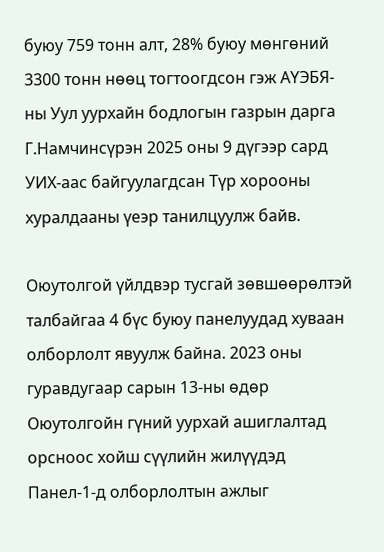буюу 759 тонн алт, 28% буюу мөнгөний 3300 тонн нөөц тогтоогдсон гэж АҮЭБЯ-ны Уул уурхайн бодлогын газрын дарга Г.Намчинсүрэн 2025 оны 9 дүгээр сард УИХ-аас байгуулагдсан Түр хорооны хуралдааны үеэр танилцуулж байв.

Оюутолгой үйлдвэр тусгай зөвшөөрөлтэй талбайгаа 4 бүс буюу панелуудад хуваан олборлолт явуулж байна. 2023 оны гуравдугаар сарын 13-ны өдөр Оюутолгойн гүний уурхай ашиглалтад орсноос хойш сүүлийн жилүүдэд Панел-1-д олборлолтын ажлыг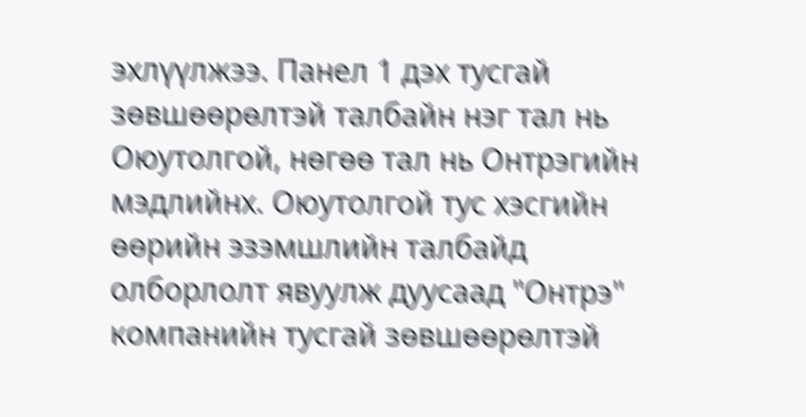эхлүүлжээ. Панел 1 дэх тусгай зөвшөөрөлтэй талбайн нэг тал нь Оюутолгой, нөгөө тал нь Онтрэгийн мэдлийнх. Оюутолгой тус хэсгийн өөрийн эзэмшлийн талбайд олборлолт явуулж дуусаад "Онтрэ" компанийн тусгай зөвшөөрөлтэй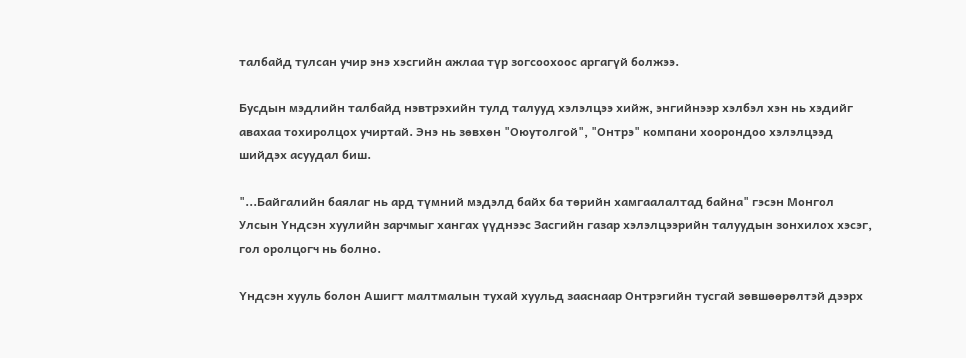талбайд тулсан учир энэ хэсгийн ажлаа түр зогсоохоос аргагүй болжээ.

Бусдын мэдлийн талбайд нэвтрэхийн тулд талууд хэлэлцээ хийж, энгийнээр хэлбэл хэн нь хэдийг авахаа тохиролцох учиртай. Энэ нь зөвхөн "Оюутолгой", "Онтрэ" компани хоорондоо хэлэлцээд шийдэх асуудал биш.

"...Байгалийн баялаг нь ард түмний мэдэлд байх ба төрийн хамгаалалтад байна" гэсэн Монгол Улсын Үндсэн хуулийн зарчмыг хангах үүднээс Засгийн газар хэлэлцээрийн талуудын зонхилох хэсэг, гол оролцогч нь болно.

Үндсэн хууль болон Ашигт малтмалын тухай хуульд зааснаар Онтрэгийн тусгай зөвшөөрөлтэй дээрх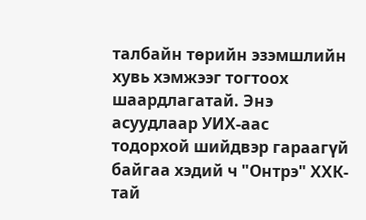талбайн төрийн эзэмшлийн хувь хэмжээг тогтоох шаардлагатай. Энэ асуудлаар УИХ-аас тодорхой шийдвэр гараагүй байгаа хэдий ч "Онтрэ" ХХК-тай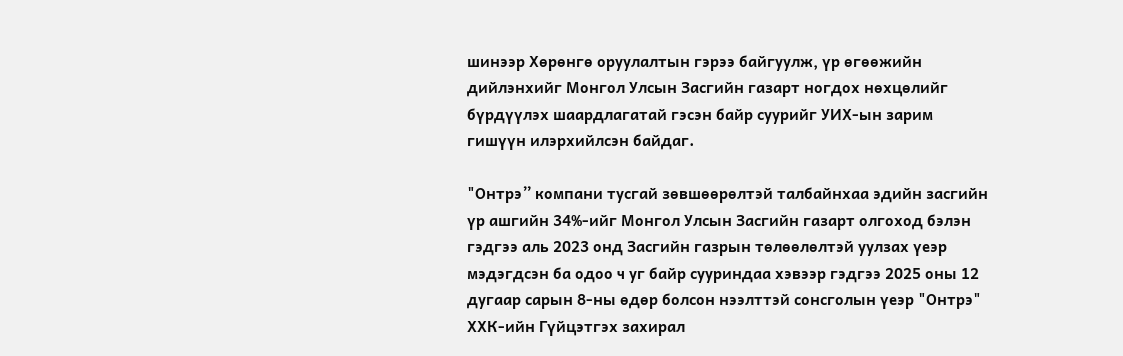шинээр Хөрөнгө оруулалтын гэрээ байгуулж, үр өгөөжийн дийлэнхийг Монгол Улсын Засгийн газарт ногдох нөхцөлийг бүрдүүлэх шаардлагатай гэсэн байр суурийг УИХ-ын зарим гишүүн илэрхийлсэн байдаг.

"Онтрэ” компани тусгай зөвшөөрөлтэй талбайнхаа эдийн засгийн үр ашгийн 34%-ийг Монгол Улсын Засгийн газарт олгоход бэлэн гэдгээ аль 2023 онд Засгийн газрын төлөөлөлтэй уулзах үеэр мэдэгдсэн ба одоо ч уг байр сууриндаа хэвээр гэдгээ 2025 оны 12 дугаар сарын 8-ны өдөр болсон нээлттэй сонсголын үеэр "Онтрэ" ХХК-ийн Гүйцэтгэх захирал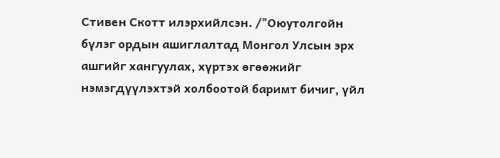Стивен Скотт илэрхийлсэн. /"Оюутолгойн бүлэг ордын ашиглалтад Монгол Улсын эрх ашгийг хангуулах, хүртэх өгөөжийг нэмэгдүүлэхтэй холбоотой баримт бичиг, үйл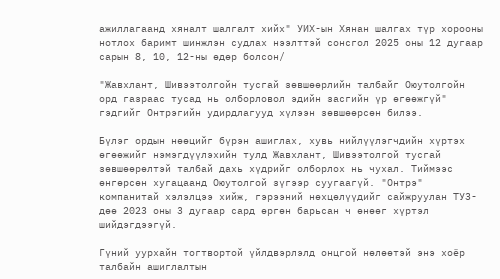ажиллагаанд хяналт шалгалт хийх" УИХ-ын Хянан шалгах түр хорооны нотлох баримт шинжлэн судлах нээлттэй сонсгол 2025 оны 12 дугаар сарын 8, 10, 12-ны өдөр болсон/

"Жавхлант, Шивээтолгойн тусгай зөвшөөрлийн талбайг Оюутолгойн орд газраас тусад нь олборловол эдийн засгийн үр өгөөжгүй" гэдгийг Онтрэгийн удирдлагууд хүлээн зөвшөөрсөн билээ.

Бүлэг ордын нөөцийг бүрэн ашиглах, хувь нийлүүлэгчдийн хүртэх өгөөжийг нэмэгдүүлэхийн тулд Жавхлант, Шивээтолгой тусгай зөвшөөрөлтэй талбай дахь хүдрийг олборлох нь чухал. Тиймээс өнгөрсөн хугацаанд Оюутолгой зүгээр суугаагүй. "Онтрэ" компанитай хэлэлцээ хийж, гэрээний нөхцөлүүдийг сайжруулан ТУЗ-дөө 2023 оны 3 дугаар сард өргөн барьсан ч өнөөг хүртэл шийдэгдээгүй.

Гүний уурхайн тогтвортой үйлдвэрлэлд онцгой нөлөөтэй энэ хоёр талбайн ашиглалтын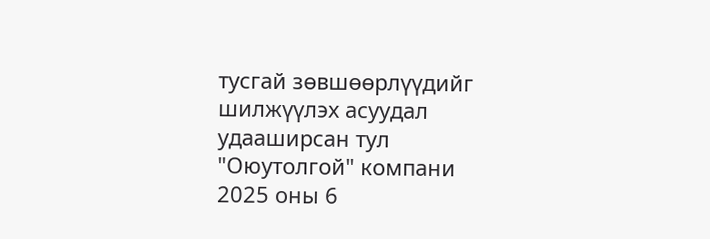тусгай зөвшөөрлүүдийг шилжүүлэх асуудал удааширсан тул "Оюутолгой" компани 2025 оны 6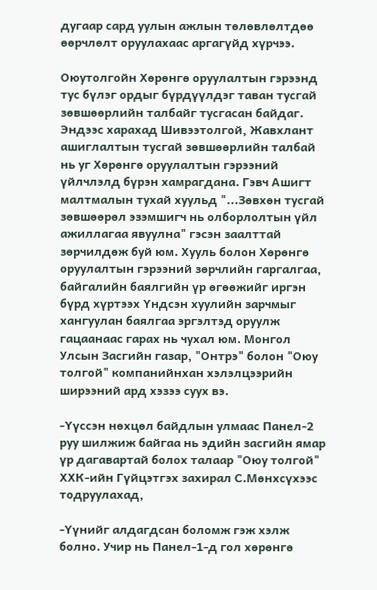дугаар сард уулын ажлын төлөвлөлтдөө өөрчлөлт оруулахаас аргагүйд хүрчээ.

Оюутолгойн Хөрөнгө оруулалтын гэрээнд тус бүлэг ордыг бүрдүүлдэг таван тусгай зөвшөөрлийн талбайг тусгасан байдаг. Эндээс харахад Шивээтолгой, Жавхлант ашиглалтын тусгай зөвшөөрлийн талбай нь уг Хөрөнгө оруулалтын гэрээний үйлчлэлд бүрэн хамрагдана. Гэвч Ашигт малтмалын тухай хуульд "...Зөвхөн тусгай зөвшөөрөл эзэмшигч нь олборлолтын үйл ажиллагаа явуулна" гэсэн заалттай зөрчилдөж буй юм. Хууль болон Хөрөнгө оруулалтын гэрээний зөрчлийн гаргалгаа, байгалийн баялгийн үр өгөөжийг иргэн бүрд хүртээх Үндсэн хуулийн зарчмыг хангуулан баялгаа эргэлтэд оруулж гацаанаас гарах нь чухал юм. Монгол Улсын Засгийн газар, "Онтрэ" болон "Оюу толгой" компанийнхан хэлэлцээрийн ширээний ард хэзээ суух вэ.

-Үүссэн нөхцөл байдлын улмаас Панел-2 руу шилжиж байгаа нь эдийн засгийн ямар үр дагавартай болох талаар "Оюу толгой" ХХК-ийн Гүйцэтгэх захирал С.Мөнхсүхээс тодруулахад,

-Үүнийг алдагдсан боломж гэж хэлж болно. Учир нь Панел-1-д гол хөрөнгө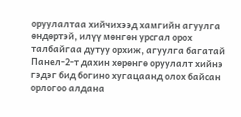оруулалтаа хийчихээд хамгийн агуулга өндөртэй, илүү мөнгөн урсгал орох талбайгаа дутуу орхиж, агуулга багатай Панел-2-т дахин хөрөнгө оруулалт хийнэ гэдэг бид богино хугацаанд олох байсан орлогоо алдана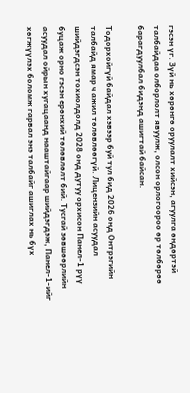гэсэн үг. Зүй нь хөрөнгө оруулалт хийсэн, агуулга өндөртэй талбайдаа олборлолт явуулж, олсон орлогоороо өр төлбөрөө барагдуулбал бидэнд ашигтай байсан.

Тодорхойгүй байдал хэвээр буй тул бид 2026 онд Онтрэгийн талбайд ямар ч ажил төлөвлөөгүй. Лицензийн асуудал шийдэгдсэн тохиолдолд 2028 онд дутуу орхисон Панел-1 рүү буцаж орно гэсэн ерөнхий төлөвлөлт бий. Тусгай зөвшөөрлийн асуудал ойрын хугацаанд нааштайгаар шийдэгдэж, Панел-1-ийг хөгжүүлэх боломж гарвал энэ талбайг ашиглах нь бүх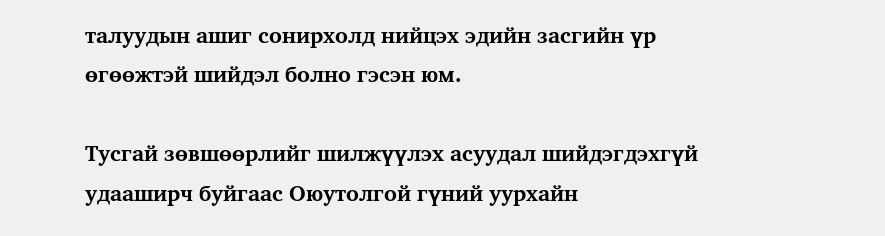талуудын ашиг сонирхолд нийцэх эдийн засгийн үр өгөөжтэй шийдэл болно гэсэн юм.

Тусгай зөвшөөрлийг шилжүүлэх асуудал шийдэгдэхгүй удааширч буйгаас Оюутолгой гүний уурхайн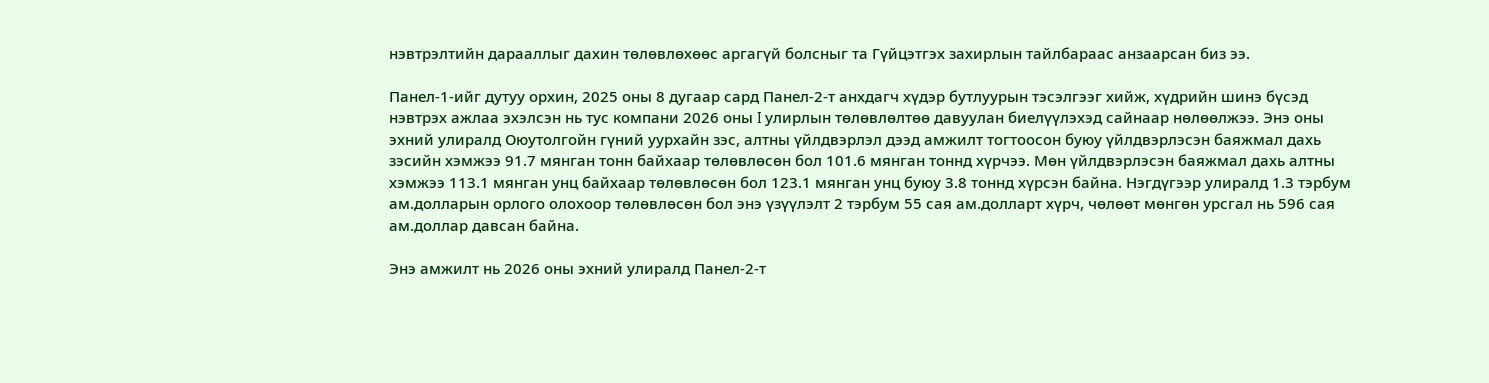нэвтрэлтийн дарааллыг дахин төлөвлөхөөс аргагүй болсныг та Гүйцэтгэх захирлын тайлбараас анзаарсан биз ээ.

Панел-1-ийг дутуу орхин, 2025 оны 8 дугаар сард Панел-2-т анхдагч хүдэр бутлуурын тэсэлгээг хийж, хүдрийн шинэ бүсэд нэвтрэх ажлаа эхэлсэн нь тус компани 2026 оны I улирлын төлөвлөлтөө давуулан биелүүлэхэд сайнаар нөлөөлжээ. Энэ оны эхний улиралд Оюутолгойн гүний уурхайн зэс, алтны үйлдвэрлэл дээд амжилт тогтоосон буюу үйлдвэрлэсэн баяжмал дахь зэсийн хэмжээ 91.7 мянган тонн байхаар төлөвлөсөн бол 101.6 мянган тоннд хүрчээ. Мөн үйлдвэрлэсэн баяжмал дахь алтны хэмжээ 113.1 мянган унц байхаар төлөвлөсөн бол 123.1 мянган унц буюу 3.8 тоннд хүрсэн байна. Нэгдүгээр улиралд 1.3 тэрбум ам.долларын орлого олохоор төлөвлөсөн бол энэ үзүүлэлт 2 тэрбум 55 сая ам.долларт хүрч, чөлөөт мөнгөн урсгал нь 596 сая ам.доллар давсан байна.

Энэ амжилт нь 2026 оны эхний улиралд Панел-2-т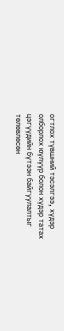огтлох түвшний тэсэлгээ, хүдэр олборлох юүлүүр болон хүдэр татах цэгүүдийн бүтээн байгуулалтыг төлөвлөсөн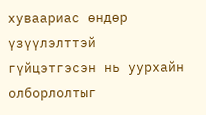хуваариас өндөр үзүүлэлттэй гүйцэтгэсэн нь уурхайн олборлолтыг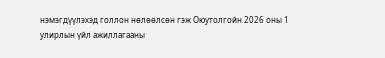нэмэгдүүлэхэд голлон нөлөөлсөн гэж Оюутолгойн 2026 оны 1 улирлын үйл ажиллагааны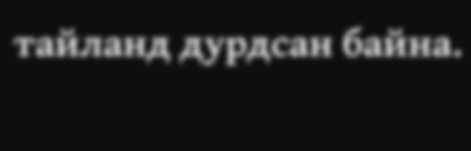тайланд дурдсан байна.